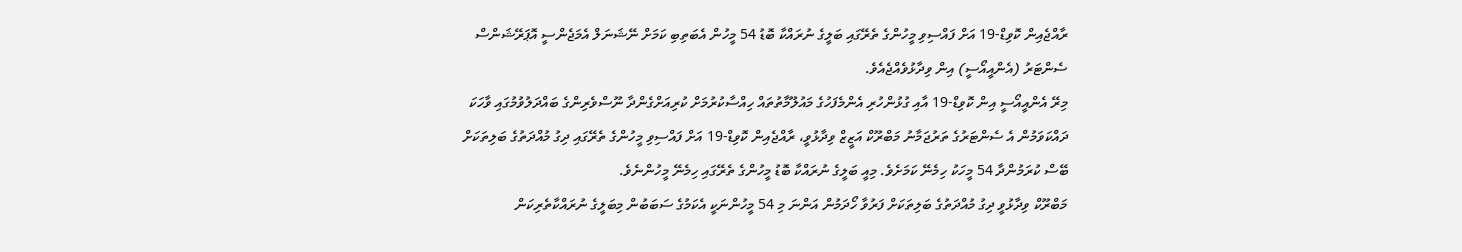ރާއްޖެއިން ކޮވިޑް-19 އަށް ފައްސިވި މީހުންގެ ތެރޭގައި ބަލީގެ ނުރައްކާ ބޮޑު 54 މީހުން އެބަތިބި ކަމަށް ނޭޝަނަލް އެމަޖެންސީ އޮޕަރޭޝަންސް ސެންޓަރު (އެންއީއޯސީ) އިން ވިދާޅުވެއްޖެއެވެ.
މިރޭ އެންއީއޯސީ އިން ކޮވިޑް-19 އާއި ގުޅުންހުރި އެންމެފަހުގެ މައުލޫމާތުތައް ހިއްސާކުރުމަށް ކުރިއަށްގެންދާ ނޫސްވެރިންގެ ބައްދަލުވުމުގައި ވާހަކަ ދައްކަވަމުން އެ ސެންޓަރުގެ ތަރުޖަމާނު މަބްރޫކް އަޒީޒް ވިދާޅުވީ، ރާއްޖެއިން ކޮވިޑް-19 އަށް ފައްސިވި މީހުންގެ ތެރޭގައި ދިގު މުއްދަތުގެ ބަލިތަކަށް ބޭސް ކުރަމުންދާ 54 މީހަކު ހިމެނޭ ކަމަށެވެ. މިއީ ބަލީގެ ނުރައްކާ ބޮޑު މީހުންގެ ތެރޭގައި ހިމެނޭ މީހުންނެވެ.
މަބްރޫކް ވިދާޅުވީ ދިގު މުއްދަތުގެ ބަލިތަކަށް ފަރުވާ ހޯދަމުން އަންނަ މި 54 މީހުންނަކީ އެކަމުގެ ސަބަބުން މިބަލީގެ ނުރައްކާތެރިކަން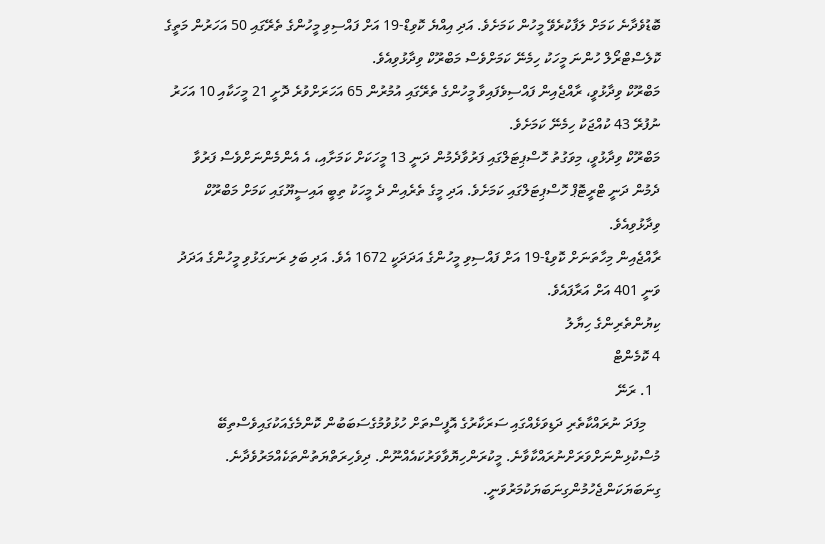ބޮޑުވެދާނެ ކަމަށް ލަފާކުރެވޭ މީހުން ކަމަށެވެ. އަދި އިއްޔެ ކޮވިޑް-19 އަށް ފައްސިވި މީހުންގެ ތެރޭގައި 50 އަހަރުން މަތީގެ ކޮލެސްޓްރޯލް ހުންނަ މީހަކު ހިމެނޭ ކަމަށްވެސް މަބްރޫކް ވިދާޅުވިއެވެ.
މަބްރޫކް ވިދާޅުވީ، ރާއްޖެއިން ފައްސިވެފައިވާ މީހުންގެ ތެރޭގައި އުމުރުން 65 އަހަރަށްވުރެ ދޮށީ 21 މީހަކާއި 10 އަހަރު ނުފުރޭ 43 ކުއްޖަކު ހިމެނޭ ކަމަށެވެ.
މަބްރޫކް ވިދާޅުވީ، މިވަގުތު ހޮސްޕިޓަލްގައި ފަރުވާދެމުން ދަނީ 13 މީހަކަށް ކަމަށާއި، އެ އެންމެންނަށްވެސް ފަރުވާ ދެމުން ދަނީ ޓްރީޓޮޕް ހޮސްޕިޓަލްގައި ކަމަށެވެ. އަދި މީގެ ތެރެއިން ދެ މީހަކު ތިބީ އައިސީޔޫގައި ކަމަށް މަބްރޫކް ވިދާޅުވިއެވެ.
ރާއްޖެއިން މިހާތަނަށް ކޮވިޑް-19 އަށް ފައްސިވި މީހުންގެ އަދަދަކީ 1672 އެވެ. އަދި ބަލި ރަނގަޅުވި މީހުންގެ އަދަދު ވަނީ 401 އަށް އަރާފައެވެ.
ކިޔުންތެރިންގެ ހިޔާލު
4 ކޮމެންޓް
  1. ރަނޭ
    މިފަދަ ނުރައްކާތެރި ދަޑިވަޅެއްގައި ސަރަކާރުގެ އޮފީސްތަށް ހުޅުވުމުގެސަބަބުން ކޮންމެގެއަކުގައިވެސްތިބޭ މުސްކުޅިންނަށްވަރަށްނުރައްކާވާނެ. މީކުރަންހިޔޮވާވަރުކައެއްނޫން. ދިވެހިރަތްޔަތުންތަކެއްމަރުވެދާނެ. ގިނަބަޔަކަންޖެހުމުންގިނަބަޔަކުމަރުވަނީ.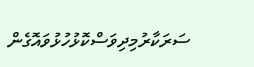ސަރަކާރުމިދިވަސްކޮޅުހުޅުވައޮގެން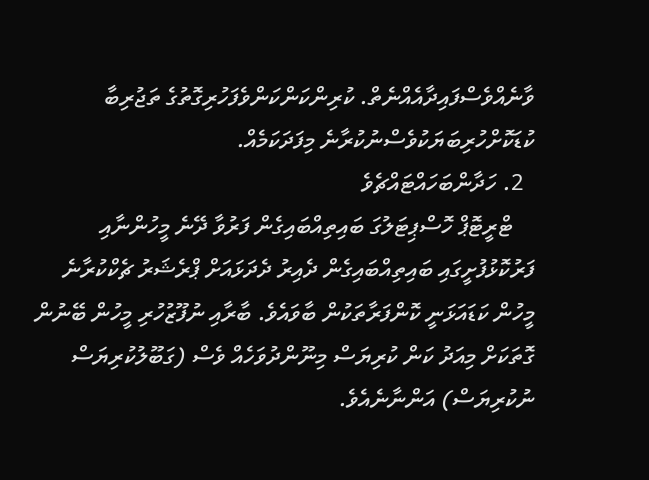ވާނެއްވެސްފައިދާއެއްނެތް. ކުރިންކަންކަންވެފަހުރިގޮތުގެ ތަޖުރިބާ ކުޑަކޮށްހުރިބަޔަކުވެސްނުކުރާނެ މިފަދަކަމެއް.
  2. ހަދާންބަހައްޓައްޗެވެ
    ޓްރީޓޮޕް ހޮސްޕިޓަލުގަ ބައިތިއްބައިގެން ފަރުވާ ދޭނެ މީހުންނާއި ފަރުކޮޅުފުށީގައި ބައިތިއްބައިގެން ދެއިރު ދެދަޅައަށް ޕްރެޝަރު ޗެކްކުރާނެ މީހުން ކަޑައަޅަނީ ކޮންފަރާތަކުން ބާވައެވެ. ބާރާއި ނުފޫޒުހުރި މީހުން ބޭނުން ގޮތަކަށް މިއަދު ކަން ކުރިޔަސް މިނޫންދުވަހެއް ވެސް (ގަބޫލުކުރިޔަސް ނުކުރިޔަސް) އަންނާނެއެވެ.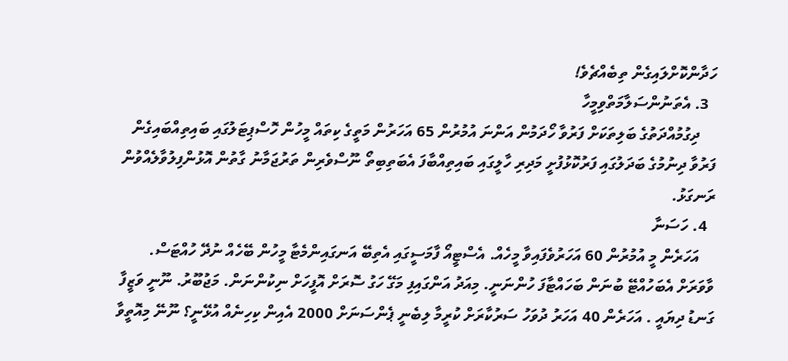ހަދާންކޮށްލައިގެން ތިބެއްޗެވެ!
  3. އެތަނުންސަލާމަތްވިމީހާ
    ދިގުމުއްދަތުގެ ބަލިތަކަށް ފަރުވާ ހޯދަމުން އަންނަ އުމުރުން 65 އަހަރުން މަތީގެ ކިތައް މީހުން ހޮސްޕިޓަލުގައި ބައިތިއްބައިގެން ފަރުވާ ދިނުމުގެ ބަދަލުގައި ފަރުކޮޅުފުށީ މަދިރި ހާލީގައި ބައިތިއްބާފަ އެބަތިބިތޯ ނޫސްވެރިން ތަރުޖަމާނު ގާތުން އޮޅުންފިލުވާލެއްވުން ރަނގަޅު.
  4. ހަސަނާ
    އަހަރެން މީ އުމުރުން 60 އަހަރުވެފައިވާ މީހެއް. އެސްޓީއޯ ފާމަސީގައި އެތިބޭ އަނގައިންމެޓާ މީހުން ބޭހެއް ނުދޭ ހުއްޓަސް. ވާވަރަށް އެބަހުއްޓޭ ބުނަން ބަހައްޓާފަ ހުންނަނީ. މިއަދު އަންގައިފި މަގޭ ހަގު ސޮރަށް އޮފީހަށް ނިކުންނަން. މަޖުބޫރު. ނޫނީ ވަޒީފާ ގަނޑު ދިޔައީ . އަހަރެން 40 އަހަރު ދުވަހު ސަރުކާރަށް ކުރީމާ ލިބެނީ ޕެންސަނަށް 2000 އެއިން ކިހިނެއް އުޅޭނީ؟ ނޫނޭ މިއޮތީވާ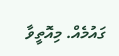ގައުމެއް. މިއޮތީވާ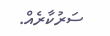ސަރުކާރެއް.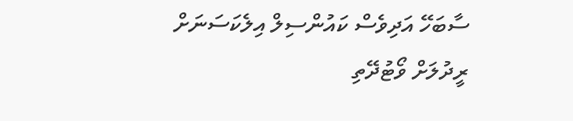ސާބަހޭ އަދިވެސް ކައުންސިލް އިލެކަސަނަށް ރީދުލަށް ވޯޓުދޭތި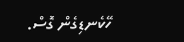ހޭކެނޑިގެން ގޮސް.